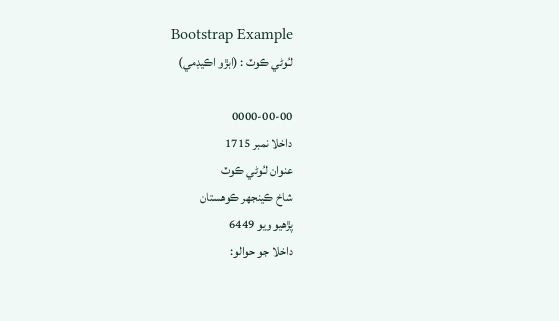Bootstrap Example
لـُوڻي ڪوٽ : (ابڙو اڪيڊمي)

0000-00-00
داخلا نمبر 1715
عنوان لـُوڻي ڪوٽ
شاخ ڪينجهر ڪوهستان
پڙهيو ويو 6449
داخلا جو حوالو: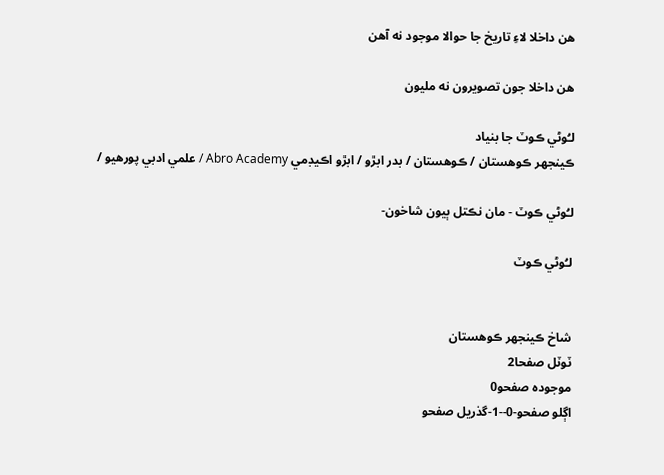هن داخلا لاءِ تاريخ جا حوالا موجود نه آهن

هن داخلا جون تصويرون نه مليون

لـُوڻي ڪوٽ جا بنياد
ڪينجهر ڪوهستان / ڪوهستان / بدر ابڙو / ابڙو اڪيڊمي Abro Academy / علمي ادبي پورهيو /

لـُوڻي ڪوٽ - مان نڪتل ٻيون شاخون-

لـُوڻي ڪوٽ


شاخ ڪينجهر ڪوهستان
ٽوٽل صفحا2
موجودہ صفحو0
اڳلو صفحو-0--1-گذريل صفحو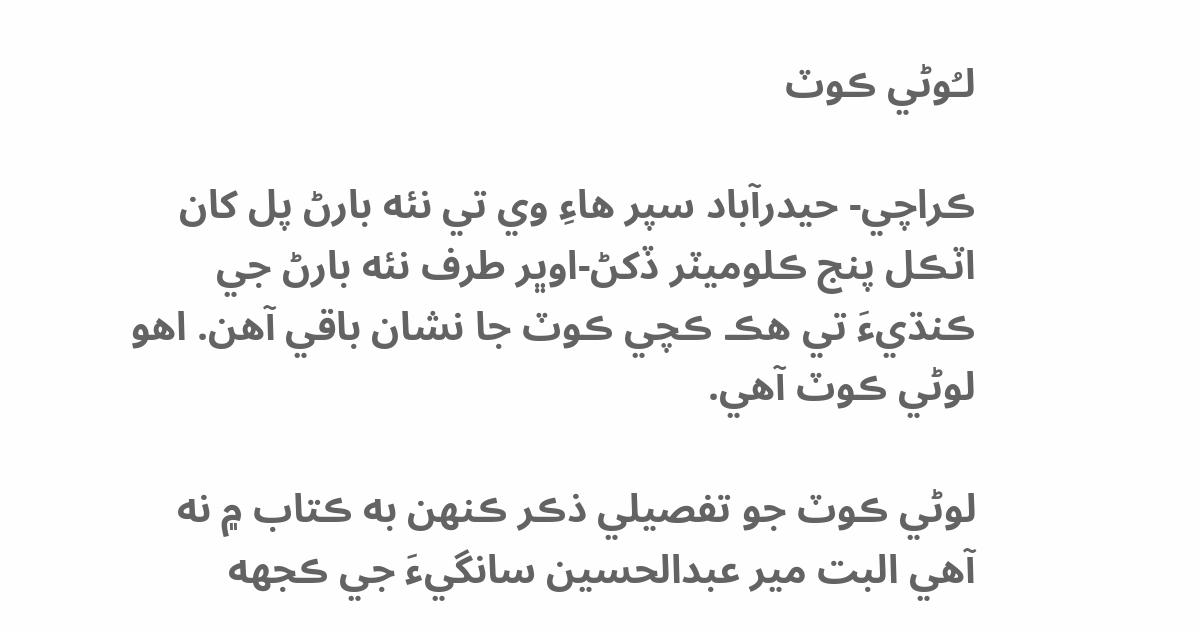لـُوڻي ڪوٽ

ڪراچي- حيدرآباد سپر هاءِ وي تي نئه بارڻ پل کان اٽڪل پنج ڪلوميٽر ڏکڻ-اوڀر طرف نئه بارڻ جي ڪنڌيءَ تي هڪ ڪچي ڪوٽ جا نشان باقي آهن. اهو لوڻي ڪوٽ آهي.

لوڻي ڪوٽ جو تفصيلي ذڪر ڪنهن به ڪتاب ۾ نه آهي البت مير عبدالحسين سانگيءَ جي ڪجهه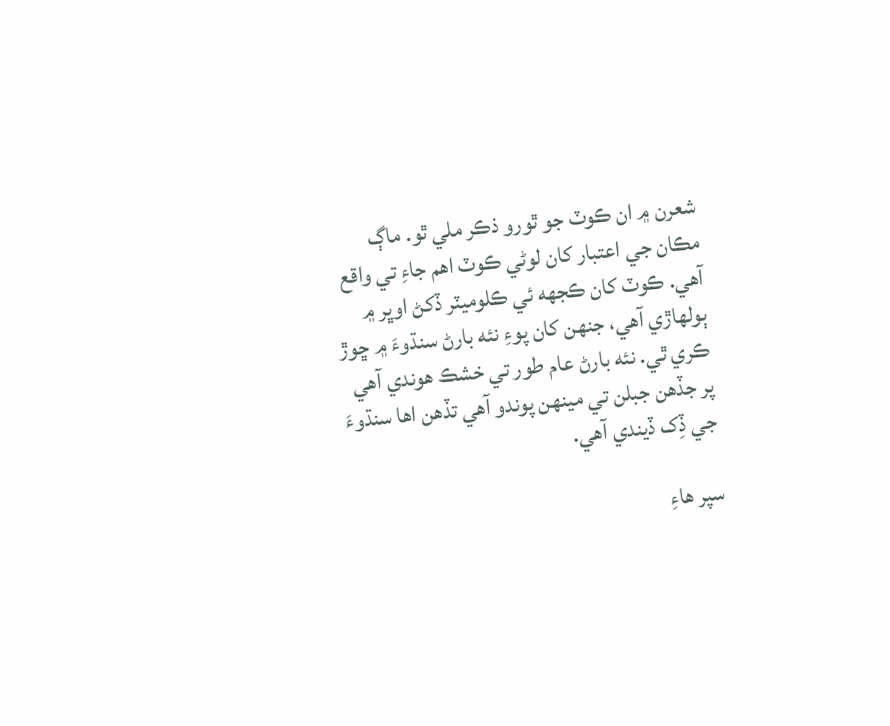شعرن ۾ ان ڪوٽ جو ٿورو ذڪر ملي ٿو. ماڳ مڪان جي اعتبار کان لوڻي ڪوٽ اهم جاءِ تي واقع آهي. ڪوٽ کان ڪجهه ئي ڪلوميٽر ڏکڻ اوڀر ۾ ٻولهاڙي آهي، جنهن کان پوءِ نئه بارڻ سنڌوءَ ۾ ڇوڙ ڪري ٿي. نئه بارڻ عام طور تي خشڪ هوندي آهي پر جڏهن جبلن تي مينهن پوندو آهي تڏهن اها سنڌوءَ جي ڏِک ڏيندي آهي.

سپر هاءِ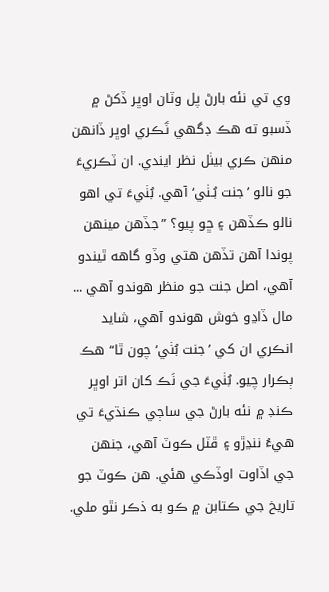وي تي نئه بارڻ پل وٽان اوڀر ڏکڻ ۾ ڏسبو ته هڪ ڊگهي ٽَڪري اوڀر ڏانهن منهن ڪري بيٺل نظر ايندي. ان ٽڪريءَ جو نالو ’جنت بُـٺي‘ آهي. بُٺيءَ تي اهو نالو ڪڏهن ۽ ڇو پيو؟ ”جڏهن مينهن پوندا آهن تڏهن هتي وڏو گاهه ٿيندو آهي، اصل جنت جو منظر هوندو آهي ... مال ڏاڍو خوش هوندو آهي، شايد انڪري ان کي ’جنت بُٺي‘ چون ٿا“ هڪ ٻڪرار چيو. بُٺيءَ جي نَڪ کان اتر اوڀر ڪنڊ ۾ نئه بارڻ جي ساڄي ڪنڌيءَ تي هيءُ ننڍڙو ۽ ڦٽل ڪوٽ آھي، جنهن جي اڏاوت اوڏڪي هئي. هن ڪوٽ جو تاريخ جي ڪتابن ۾ ڪو به ذڪر نٿو ملي.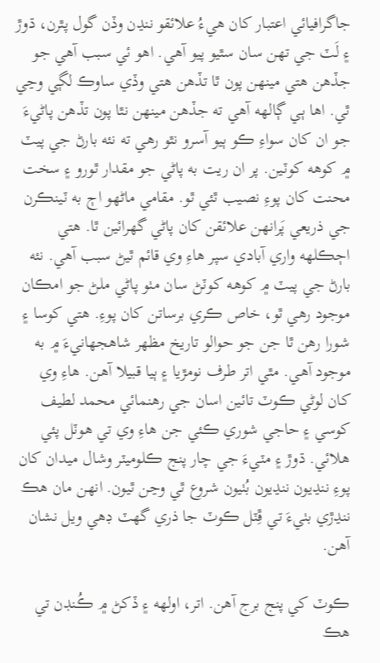جاگرافيائي اعتبار کان هيءُ علائقو ننڍن وڏن گول پٿرن، ڌوڙ ۽ لَٽ جي تهن سان سٿيو پيو آهي. اهو ئي سبب آهي جو جڏهن هتي مينهن پون ٿا تڏھن ھتي وڏي ساوڪ لڳي وڃي ٿي. اها ٻي ڳالهه آهي ته جڏهن مينهن نٿا پون تڏهن پاڻيءَ جو ان کان سواءِ ڪو ٻيو آسرو نٿو رھي ته نئه بارڻ جي پيٽ ۾ کوھه کوٽين. پر ان ريت به پاڻي جو مقدار ٿورو ۽ سخت محنت کان پوءِ نصيب ٿئي ٿو. مقامي ماڻهو اڄ به ٽينڪرن جي ذريعي پَرانهن علائقن کان پاڻي گهرائين ٿا. هتي اڄڪلهه واري آبادي سپر هاءِ وي قائم ٿيڻ سبب آهي. نئه بارڻ جي پيٽ ۾ کوهه کوٽڻ سان مٺو پاڻي ملڻ جو امڪان موجود رهي ٿو، خاص ڪري برساتن کان پوءِ. هتي کوسا ۽ شورا رهن ٿا جن جو حوالو تاريخ مظهر شاهجهانيءَ ۾ به موجود آهي. مٿي اتر طرف نومڙيا ۽ ٻيا قبيلا آهن. هاءِ وي کان لوڻي ڪوٽ تائين اسان جي رهنمائي محمد لطيف کوسي ۽ حاجي شوري ڪئي جن هاءِ وي تي هوٽل پئي ھلائي. ڌوڙ ۽ مٽيءَ جي چار پنج ڪلوميٽر وشال ميدان کان پوءِ ننڍيون ننڍيون بُٺيون شروع ٿي وڃن ٿيون. انھن مان هڪ ننڍڙي بٺيءَ تي ڦِٽل ڪوٽ جا ذري گهٽ ڊهي ويل نشان آهن.

ڪوٽ کي پنج برج آھن. اتر، اولهه ۽ ڏکڻ ۾ ڪُنڊن تي هڪ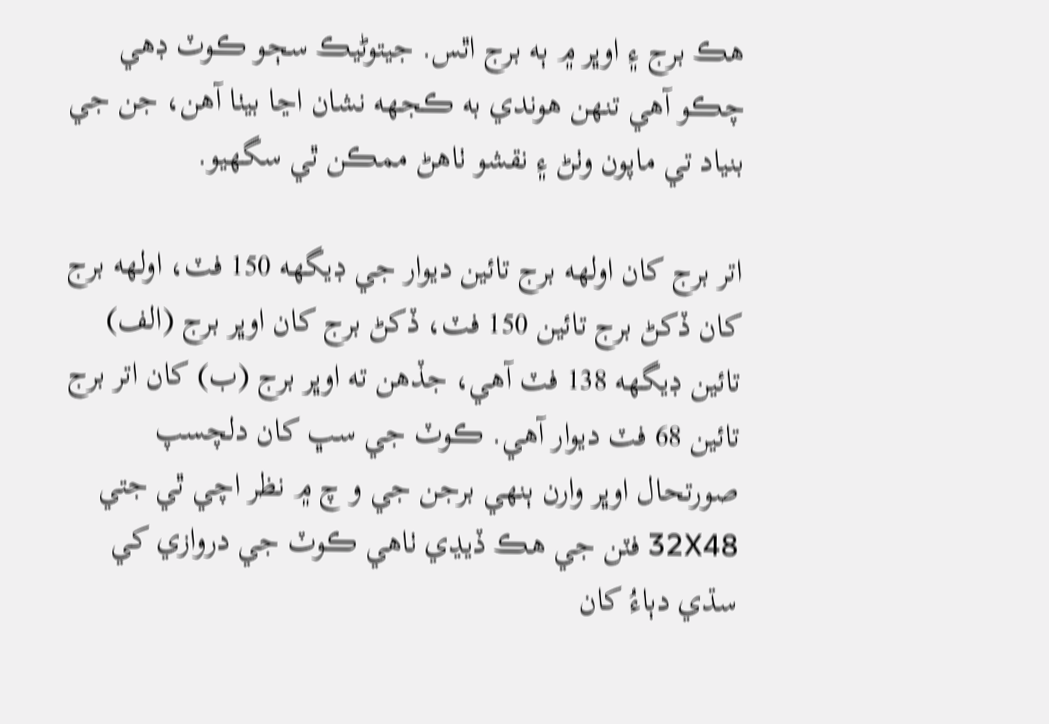هڪ برج ۽ اوڀر ۾ ٻه برج اٿس. جيتوڻيڪ سڄو ڪوٽ ڊهي چڪو آهي تنهن هوندي به ڪجھه نشان اڃا بيٺا آهن، جن جي بنياد تي ماپون وٺڻ ۽ نقشو ٺاهڻ ممڪن ٿي سگهيو.

اتر برج کان اولهه برج تائين ديوار جي ڊيگهه 150 فٽ، اولهه برج کان ڏکڻ برج تائين 150 فٽ، ڏکڻ برج کان اوڀر برج (الف) تائين ڊيگهه 138 فٽ آهي، جڏهن ته اوڀر برج (ب) کان اتر برج تائين 68 فٽ ديوار آهي. ڪوٽ جي سڀ کان دلچسپ صورتحال اوڀر وارن ٻنهي برجن جي و چ ۾ نظر اچي ٿي جتي 32X48 فٽن جي هڪ ڏيڍي ٺاهي ڪوٽ جي دروازي کي سڌي دٻاءُ کان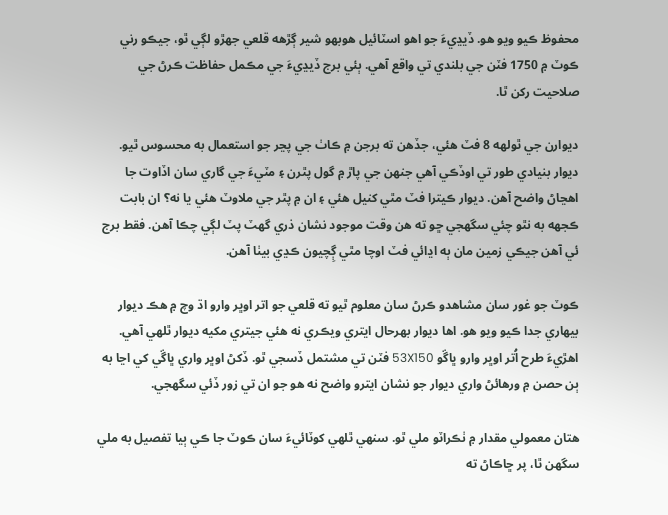محفوظ ڪيو ويو هو. ڏيڍيءَ جو اهو اسٽائيل هوبهو شير ڳڙهه قلعي جهڙو لڳي ٿو، جيڪو رني ڪوٽ ۾ 1750 فٽن جي بلندي تي واقع آهي. ٻئي برج ڏيڍيءَ جي مڪمل حفاظت ڪرڻ جي صلاحيت رکن ٿا.

ديوارن جي ٿولهه 8 فٽ هئي، جڏهن ته برجن ۾ ڪاٺ جي پڃر جو استعمال به محسوس ٿيو. ديوار بنيادي طور تي اوڏڪي آهي جنهن جي پاڙ ۾ گول پٿرن ۽ مٽيءَ جي گاري سان اڏاوت جا اهڃاڻ واضح آهن. ديوار ڪيترا فٽ مٿي کنيل هئي ۽ ان ۾ پٿر جي ملاوٽ هئي يا نه؟ ان بابت ڪجهه به نٿو چئي سگهجي ڇو ته هن وقت موجود نشان ذري گهٽ پٽ لڳي چڪا آهن. فقط برج ئي آهن جيڪي زمين مان ٻه اڍائي فٽ اوچا مٿي ڳِچيون ڪڍي بيٺا آهن.

ڪوٽ جو غور سان مشاهدو ڪرڻ سان معلوم ٿيو ته قلعي جو اتر اوڀر وارو اڌ وچ ۾ هڪ ديوار بيهاري جدا ڪيو ويو هو. اها ديوار بهرحال ايتري ويڪري نه هئي جيتري مکيه ديوار ٿلهي آهي. اهڙيءَ طرح اُتر اوڀر وارو ڀاڱو 53X150 فٽن تي مشتمل ڏسجي ٿو. ڏکڻ اوڀر واري ڀاڱي کي اڃا به ٻن حصن ۾ ورهائڻ واري ديوار جو نشان ايترو واضح نه هو جو ان تي زور ڏئي سگهجي.

هتان معمولي مقدار ۾ ٺڪراٽو ملي ٿو. سنهي ٿلهي کوٽائيءَ سان ڪوٽ جا ڪي ٻيا تفصيل به ملي سگهن ٿا، پر ڇاڪاڻ ته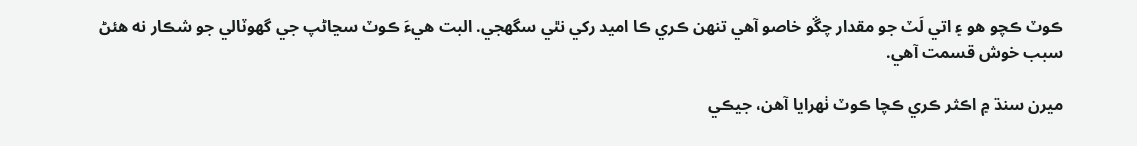ڪوٽ ڪچو هو ۽ اتي لَٽ جو مقدار چڱو خاصو آهي تنهن ڪري ڪا اميد رکي نٿي سگهجي. البت هيءَ ڪوٽ سڃاڻپ جي گهوٽالي جو شڪار نه هئڻ سبب خوش قسمت آهي.

ميرن سنڌ ۾ اڪثر ڪري ڪچا ڪوٽ ٺهرايا آهن، جيڪي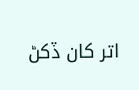اتر کان ڏکڻ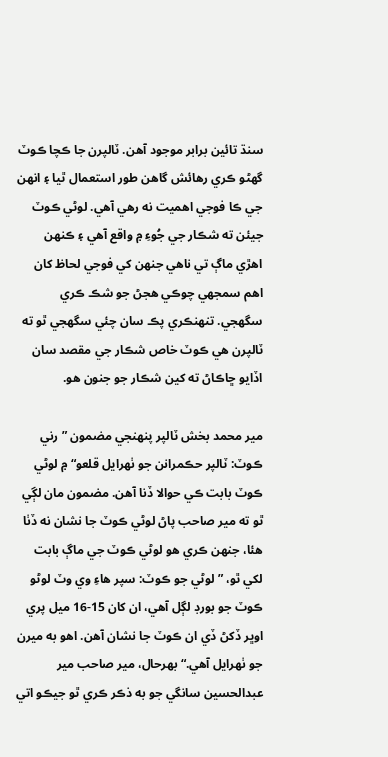سنڌ تائين برابر موجود آھن. ٽالپرن جا ڪچا ڪوٽ گهڻو ڪري رهائش گاهن طور استعمال ٿيا ۽ انهن جي ڪا فوجي اهميت نه رهي آهي. لوڻي ڪوٽ جيئن ته شڪار جي جُوءِ ۾ واقع آهي ۽ ڪنهن اهڙي ماڳ تي ناهي جنهن کي فوجي لحاظ کان اهم سمجهي چوڪي هجڻ جو شڪ ڪري سگهجي. تنهنڪري پڪ سان چئي سگهجي ٿو ته ٽالپرن هي ڪوٽ خاص شڪار جي مقصد سان اڏايو ڇاڪاڻ ته کين شڪار جو جنون هو.

مير محمد بخش ٽالپر پنهنجي مضمون ”رني ڪوٽ: ٽالپر حڪمرانن جو ٺهرايل قلعو“ ۾ لوڻي ڪوٽ بابت ڪي حوالا ڏنا آهن. مضمون مان لڳي ٿو ته مير صاحب پاڻ لوڻي ڪوٽ جا نشان نه ڏٺا هئا، جنهن ڪري هو لوڻي ڪوٽ جي ماڳ بابت لکي ٿو، ”لوڻي جو ڪوٽ: سپر هاءِ وي وٽ لوڻو ڪوٽ جو بورڊ لڳل آهي، ان کان 15-16 ميل پري اوڀر ڏکڻ ڏي ان ڪوٽ جا نشان آهن. اهو به ميرن جو ٺهرايل آهي.“ بهرحال، مير صاحب مير عبدالحسين سانگي جو به ذڪر ڪري ٿو جيڪو اتي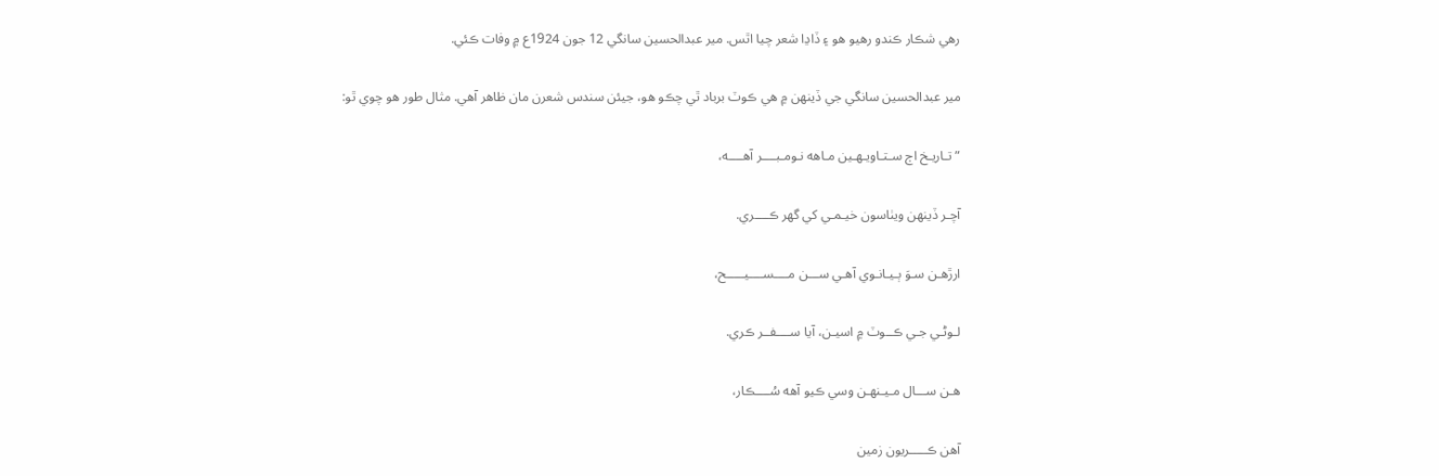رهي شڪار ڪندو رهيو هو ۽ ڏاڍا شعر چيا اٿس. مير عبدالحسين سانگي 12 جون 1924ع ۾ وفات ڪئي.

مير عبدالحسين سانگي جي ڏينهن ۾ هي ڪوٽ برباد ٿي چڪو هو، جيئن سندس شعرن مان ظاهر آهي. مثال طور هو چوي ٿو:

”تـاريـخ اڄ سـتـاويـهـين مـاهه نـومـبــــر آهــــه،

آچـر ڏينهن ويٺاسون خيـمـي کي گهر ڪــــري.

ارڙهـن سـوَ ٻـيـانـوي آهـي ســـن مــــســــيـــــح،

لـوڻـي جـي ڪــوٽ ۾ اسيـن، آيا ســــفــر ڪري.

هـن ســـال مـيـنهـن وسي ڪيو آهه سُــــڪار،

آهن ڪـــــريون زمين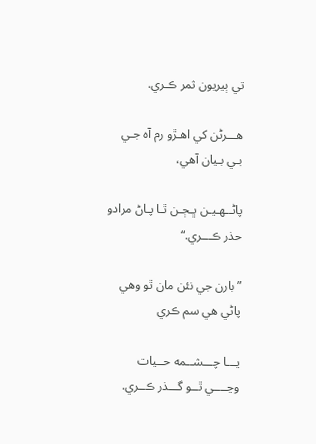تي ٻيريون ثمر ڪـري.

هـــرڻن کي اهـڙو رم آه جـي بـي بـيان آهي،

پاڻــهـيـن ڀـڄـن ٿـا پـاڻ مرادو حذر ڪـــري.“

”بارن جي نئن مان ٿو وهي پاڻي هي سم ڪري

يـــا چـــشــمه حــيات وڃــــي ٿــو گـــذر ڪــري.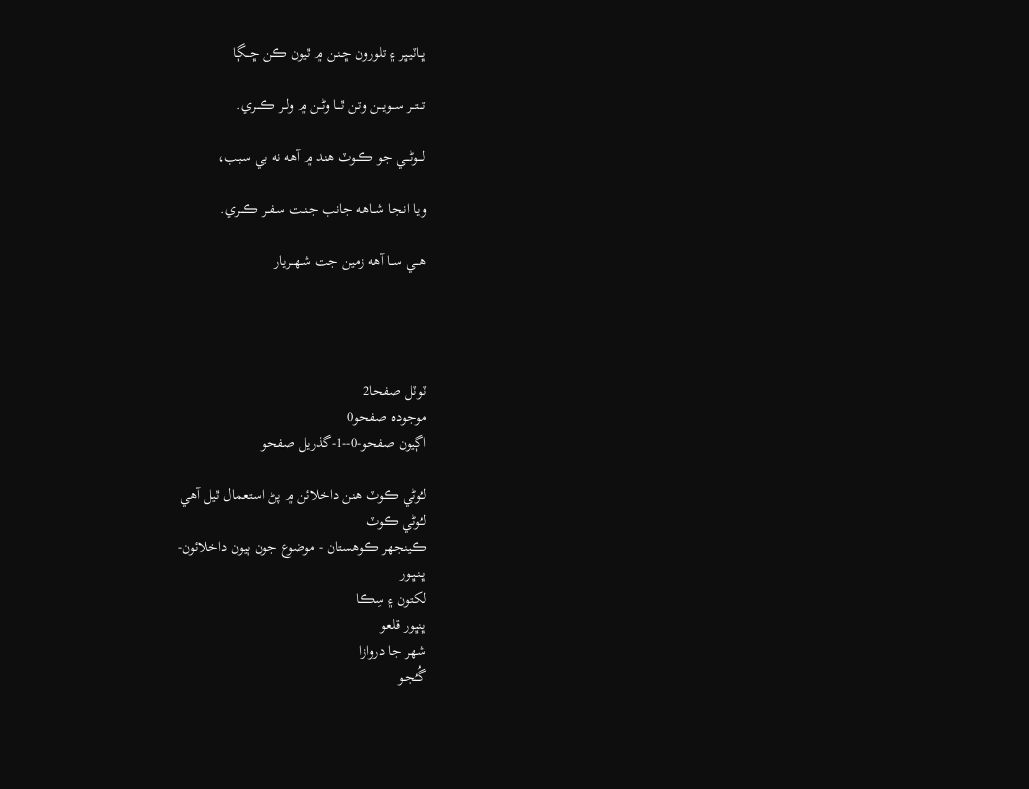ڀــاٽيـڀر ۽ تلورون ڇـنـن ۾ ٿيون ڪن ڇـــڳا

تـــتــر ســويـــن وتـن ٿـــا وڻــن ۾ ولــر ڪــــري.

لــــوڻـــي جو ڪــوٽ هند ۾ آهه نه بي سبب،

ويا انـجا شــاهه جانب جـنـت سـفــر ڪـــري.

هــي ســا آهه زمين جت شـهــريار




ٽوٽل صفحا2
موجودہ صفحو0
اڳيون صفحو-0--1-گذريل صفحو

لـُوڻي ڪوٽ ھنن داخلائن ۾ پڻ استعمال ٿيل آھي
لـُوڻي ڪوٽ
ڪينجهر ڪوهستان - موضوع جون ٻيون داخلائون-
ڀـنـڀـور
لکتون ۽ سِڪا
ڀنڀور قلعو
شهر جا دروازا
گُـُجـو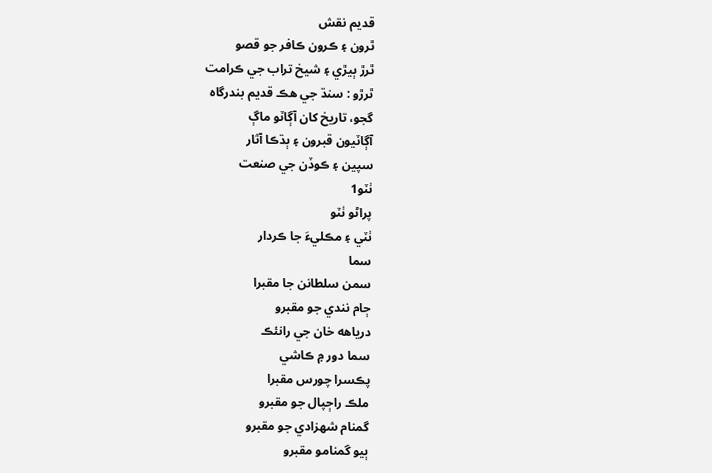قديم نقش
ٿرون ۽ ڪرون ڪافر جو قصو
ٿرڙ ٻيڙي ۽ شيخ تراب جي ڪرامت
ٿرڙو : سنڌ جي هڪ قديم بندرگاه
گجو، تاريخ کان آڳاٽو ماڳ
آڳاٽيون قبرون ۽ ٻڌڪا آثار
سپين ۽ ڪوڏن جي صنعت
ٺٽو1
پراڻو ٺٽو
ٺٽي ۽ مڪليءَ جا ڪردار
سما
سمن سلطانن جا مقبرا
ڄام نندي جو مقبرو
درياهه خان جي رانئڪ
سما دور ۾ ڪاشي
پڪسرا چورس مقبرا
ملڪ راڄپال جو مقبرو
گمنام شهزادي جو مقبرو
ٻيو گمنامو مقبرو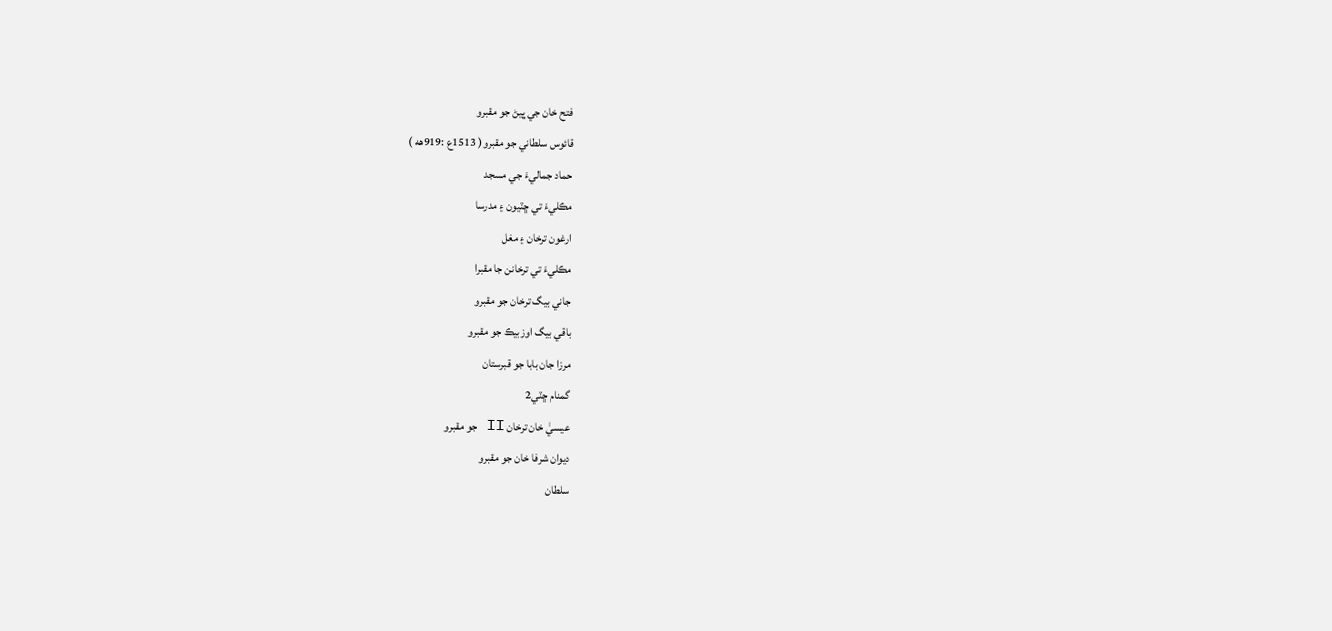فتح خان جي ڀيڻ جو مقبرو
قائوس سلطاني جو مقبرو( 1513ع :919هه )
حماد جماليءَ جي مسجد
مڪليءَ تي ڇٽيون ۽ مدرسا
ارغون ترخان ۽ مغل
مڪليءَ تي ترخانن جا مقبرا
جاني بيگ ترخان جو مقبرو
باقي بيگ اوزبيڪ جو مقبرو
مرزا جان بابا جو قبرستان
گمنام ڇٽي2
عيسيٰ خان ترخان II جو مقبرو
ديوان شرفا خان جو مقبرو
سلطان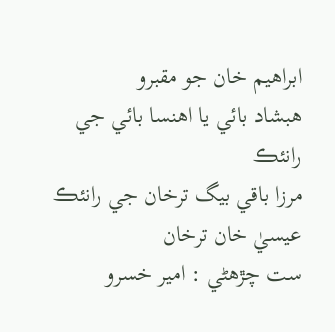ابراهيم خان جو مقبرو
هبشاد بائي يا اهنسا بائي جي رانئڪ
مرزا باقي بيگ ترخان جي رانئڪ
عيسيٰ خان ترخان
ست چڙهڻي : امير خسرو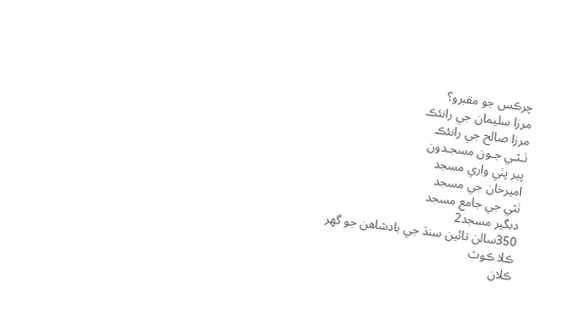چرڪس جو مقبرو؟
مرزا سليمان جي رانئڪ
مرزا صالح جي رانئڪ
ٺـٽـي جـون مسجـدون
پير پٺي واري مسجد
اميرخان جي مسجد
ٺٽي جي جامع مسجد
دبگير مسجد2
350سالن تائين سنڌ جي بادشاهن جو گهر
ڪلا ڪوٽ
ڪلان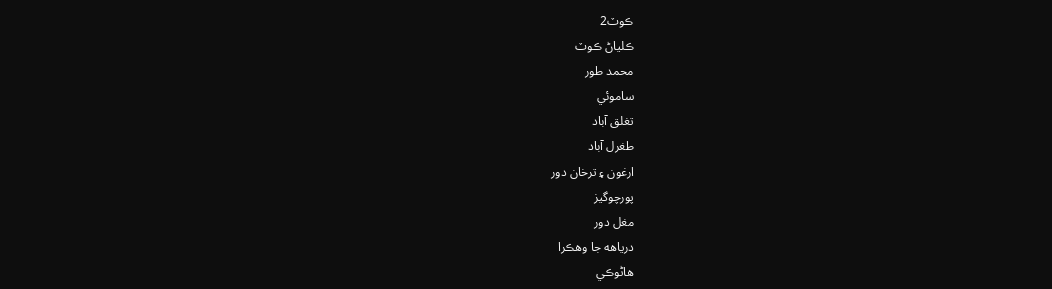ڪوٽ2
ڪلياڻ ڪوٽ
محمد طور
ساموئي
تغلق آباد
طغرل آباد
ارغون ۽ ترخان دور
پورچوگيز
مغل دور
درياهه جا وهڪرا
هاڻوڪي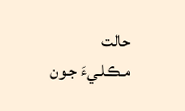حالت
مـڪـلـيءَ جـون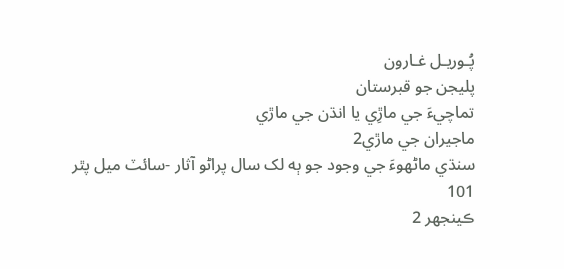پُـوريـل غـارون
پليجن جو قبرستان
تماچيءَ جي ماڙِي يا انڌن جي ماڙي
ماجيران جي ماڙي2
سنڌي ماڻھوءَ جي وجود جو ٻه لک سال پراڻو آثار -سائٽ ميل پٿر 101
ڪينجهر 2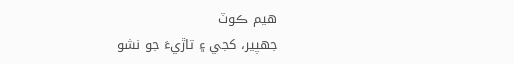ھيم ڪوٽ
جهپير، کجي ۽ تاڙيءَ جو نشو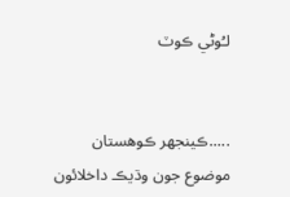لـُوڻي ڪوٽ


.....ڪينجهر ڪوهستان موضوع جون وڌيڪ داخلائون